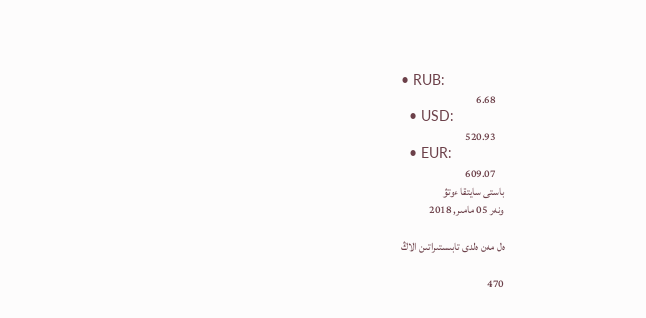• RUB:
    6.68
  • USD:
    520.93
  • EUR:
    609.07
باستى سايتقا ءوتۋ
ونەر 05 مامىر, 2018

ەل مەن ەلدى تابىستىراتىن الاڭ

470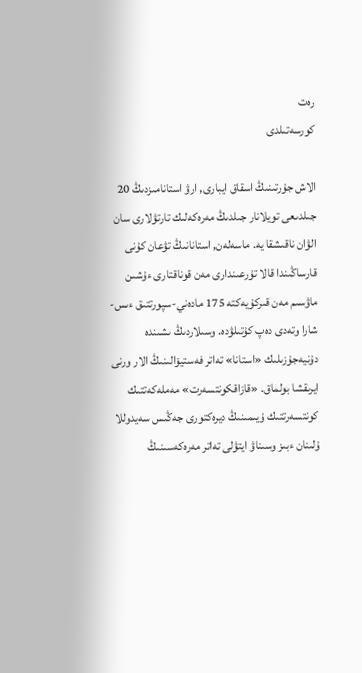رەت
كورسەتىلدى

الاش جۇرتىنىڭ اسقاق ايبارى, ارۋ استانامىزدىڭ 20 جىلدىعى تويلانار جىلدىڭ مەرەكەلىك تارتۋلارى سان الۋان ناقىشقا يە. ماسەلەن, استانانىڭ تۋعان كۇنى قارساڭىندا قالا تۇرعىندارى مەن قوناقتارى ءۇشىن ماۋسىم مەن قىركۇيەكتە 175 مادەني-سپورتتىق ءىس-شارا وتەدى دەپ كۇتىلۋدە. وسىلاردىڭ ىشىندە دۇنيەجۇزىلىك «استانا» تەاتر فەستيۆالىنىڭ الار ورنى ايرىقشا بولماق. «قازاقكونتسەرت» مەملەكەتتىك كونتسەرتتىك ۇيىمىنىڭ ديرەكتورى جەڭىس سەيدوللا ۇلىنان ءبىز وسىناۋ ايتۋلى تەاتر مەرەكەسىنىڭ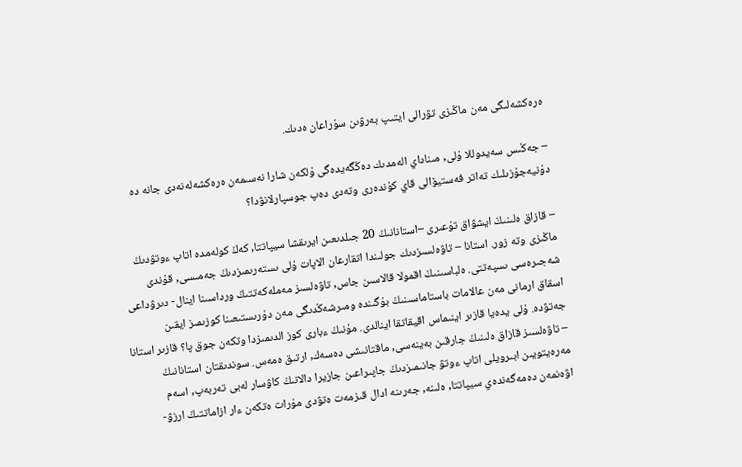ەرەكشەلىگى مەن ماڭىزى تۋرالى ايتىپ بەرۋىن سۇراعان ەدىك.

– جەڭىس سەيدوللا ۇلى, مىناداي الەمدىك دەڭگەيدەگى ۇلكەن شارا نەسىمەن ەرەكشەلەنەدى جانە دە دۇنيەجۇزىلىك تەاتر فەستيۆالى قاي كۇندەرى وتەدى دەپ جوسپارلانۋدا؟

– قازاق ەلىنىڭ ايشۋاق تۇعىرى –استانانىڭ 20 جىلدىعىن ايرىقشا سيپاتتا, كەڭ كولەمدە اتاپ ءوتۋدىڭ ماڭىزى وتە زور. استانا – تاۋەلسىزدىك جولىندا اتقارعان الاپات ۇلى ىستەرىمىزدىڭ جەمىسى, قۇندى شەجىرەسى ىسپەتتى. ەلباسىنىڭ اقمولا قالاسىن جاس, تاۋەلسىز مەملەكەتتىڭ ورداسىنا اينال- دىرۋداعى اسقاق ارمانى مەن عالامات باستاماسىنىڭ بۇگىندە ومىرشەڭدىگى مەن دۇرىستىعىنا كوزىمىز ايقىن جەتۋدە. ۇلى يدەيا قازىر اينىماس اقيقاتقا اينالدى. مۇنىڭ ءبارى كوز الدىمىزدا وتكەن جوق پا؟ قازىر استانا – تاۋەلسىز قازاق ەلىنىڭ جارقىن بەينەسى, ماقتانىشى دەسەك, ارتىق ەمەس. سوندىقتان استانانىڭ مەرەيتويىن ابىرويلى اتاپ ءوتۋ جانىمىزدىڭ جاپىراعىن جازيرا دالانىڭ كاۋسار لەبى تەربەپ, اسەم اۋەنمەن دەمەگەندەي سيپاتتا, ەلىنە, جەرىنە ادال قىزمەت ەتۋدى مۇرات ەتكەن ءار ازاماتتىڭ ارزۋ-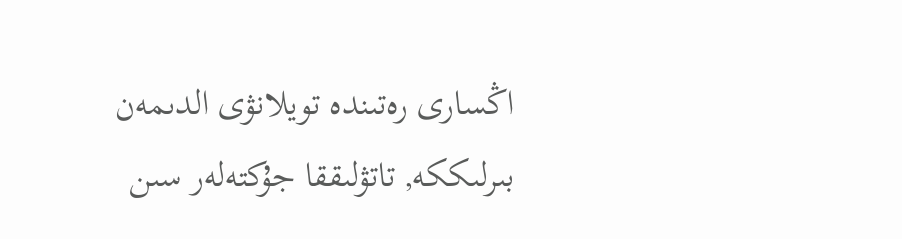اڭسارى رەتىندە تويلانۋى الدىمەن بىرلىككە, تاتۋلىققا جۇكتەلەر سىن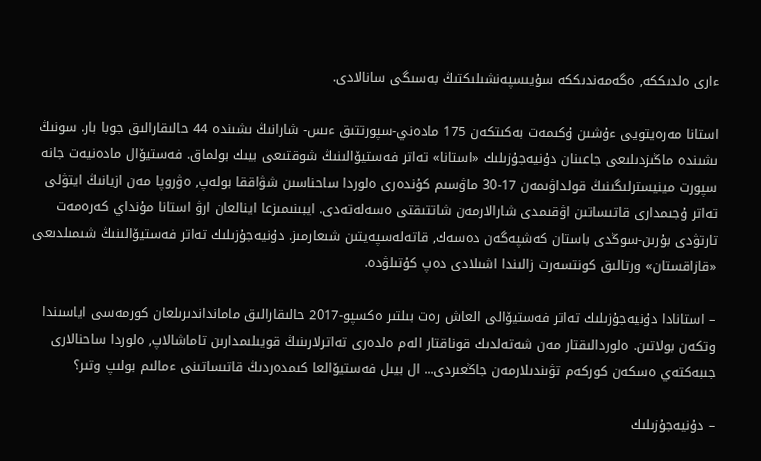ءارى ەلدىككە, ەگەمەندىككە سۇيىسپەنشىلىكتىڭ بەسىگى سانالادى.

استانا مەرەيتويى ءۇشىن ۇكىمەت بەكىتكەن 175 مادەني-سپورتتىق ءىس- شارانىڭ ىشىندە 44 حالىقارالىق جوبا بار. سونىڭ ىشىندە ماڭىزدىلىعى جاعىنان دۇنيەجۇزىلىك «استانا» تەاتر فەستيۆالىنىڭ شوقتىعى بيىك بولماق. فەستيۆال مادەنيەت جانە سپورت مينيسترلىگىنىڭ قولداۋىمەن 17-30 ماۋسىم كۇندەرى ەلوردا ساحناسىن شۋاققا بولەپ, ەۋروپا مەن ازيانىڭ ايتۋلى تەاتر ۇجىمدارى قاتىساتىن اۋقىمدى شارالارمەن شاتتىقتى ەسەلەتەدى. ايبىنىمىزعا اينالعان ارۋ استانا مۇنداي كەرەمەت تارتۋدى بۇرىن-سوڭدى باستان كەشپەگەن دەسەك, قاتەلەسپەيتىن شىعارمىز. دۇنيەجۇزىلىك تەاتر فەستيۆالىنىڭ شىمىلدىعى «قازاقستان» ورتالىق كونتسەرت زالىندا اشىلادى دەپ كۇتىلۋدە.

– استانادا دۇنيەجۇزىلىك تەاتر فەستيۆالى العاش رەت بىلتىر ەكسپو-2017 حالىقارالىق مامانداندىرىلعان كورمەسى اياسىندا وتكەن بولاتىن. ەلوردالىقتار مەن شەتەلدىك قوناقتار الەم ەلدەرى تەاترلارىنىڭ قويىلىمدارىن تاماشالاپ, ەلوردا ساحنالارى جىبەكتەي ەسكەن كوركەم تۋىندىلارمەن جاڭعىردى... ال بيىل فەستيۆالعا كىمدەردىڭ قاتىساتىنى ءمالىم بولىپ وتىر؟

– دۇنيەجۇزىلىك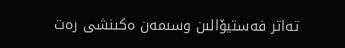تەاتر فەستيۆالىن وسىمەن ەكىنشى رەت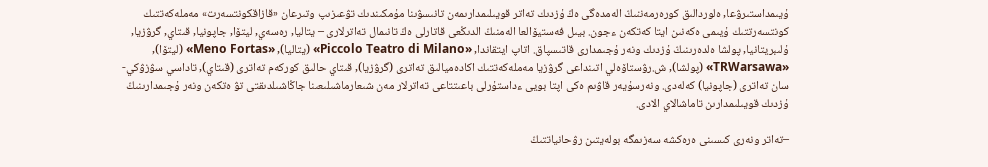ۇيىمداستىرۋعا, ەلوردالىق كورەرمەننىڭ الەمدەگى ەڭ ۇزدىك تەاتر قويىلىمدارىمەن تانىسۋىنا مۇمكىندىك تۋعىزىپ وتىرعان «قازاقكونتسەرت» مەملەكەتتىك كونتسەرتتىك ۇيىمى ەكەنىن ايتا كەتكەن ءجون. بيىل فەستيۆالعا الەمنىڭ الدىڭعى قاتارلى ەڭ تانىمال تەاترلارى – يتاليا, رەسەي, ليتۆا, جاپونيا, قىتاي, گرۋزيا, ۇلىبريتانيا, پولشا ەلدەرىنىڭ ۇزدىك ونەر ۇجىمدارى قاتىسپاق. اتاپ ايتقاندا, «Piccolo Teatro di Milano» (يتاليا), «Meno Fortas» (ليتۆا), «TRWarsawa» (پولشا), ش.رۋستاۆەلي اتىنداعى گرۋزيا مەملەكەتتىك اكادەميالىق تەاترى (گرۋزيا), قىتاي حالىق كوركەم تەاترى (قىتاي), تاداسي سۋزۋكي-سان تەاترى (جاپونيا) كەلەدى. ونەرسۇيەر قاۋىم ەكى اپتا بويى ءداستۇرلى باعىتتاعى تەاترلار مەن شىعارماشىلىعىنا جاڭاشىلدىقتى تۋ ەتكەن ونەر ۇجىمدارىنىڭ ۇزدىك قويىلىمدارىن تاماشالاي الادى.

–تەاتر ونەرى كىسىنى ەرەكشە سەزىمگە بولەيتىن رۋحانياتتىڭ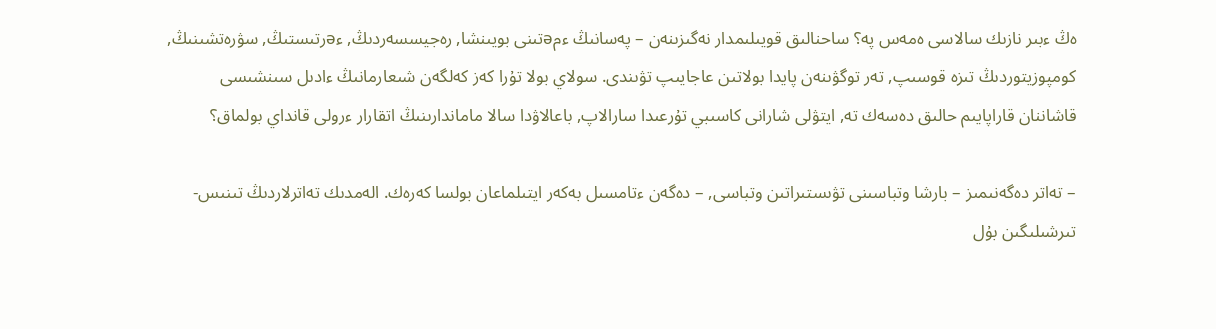ەڭ ءبىر نازىك سالاسى ەمەس پە؟ ساحنالىق قويىلىمدار نەگىزىنەن – پەسانىڭ ءمəتىنى بويىنشا, رەجيسسەردىڭ, ءəرتىستىڭ, سۋرەتشىنىڭ, كومپوزيتوردىڭ تىزە قوسىپ, تەر توگۋىنەن پايدا بولاتىن عاجايىپ تۋىندى. سولاي بولا تۇرا كەز كەلگەن شىعارمانىڭ ءادىل سىنشىسى قاشاننان قاراپايىم حالىق دەسەك تە, ايتۋلى شارانى كاسىبي تۇرعىدا سارالاپ, باعالاۋدا سالا ماماندارىنىڭ اتقارار ءرولى قانداي بولماق؟

– تەاتر دەگەنىمىز – بارشا وتباسىنى تۋىستىراتىن وتباسى, – دەگەن ءتامسىل بەكەر ايتىلماعان بولسا كەرەك. الەمدىك تەاترلاردىڭ تىنىس-تىرشىلىگىن بۇل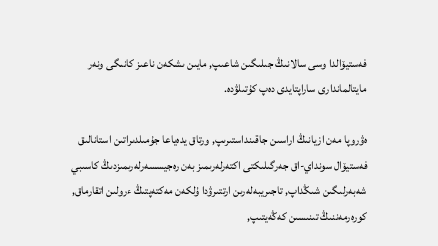فەستيۆالدا وسى سالانىڭ جىلىگىن شاعىپ, مايىن ىشكەن ناعىز كانىگى ونەر مايتالماندارى ساراپتايدى دەپ كۇتىلۋدە.

ەۋروپا مەن ازيانىڭ اراسىن جاقىنداستىرىپ, ورتاق يدەياعا جۇمىلدىراتىن استانالىق فەستيۆال سونداي-اق جەرگىلىكتى اكتەرلەرىمىز بەن رەجيسسەرلەرىمىزدىڭ كاسىبي شەبەرلىگىن شىڭداپ, تاجىريبەلەرىن ارتتىرۋدا ۇلكەن مەكتەپتىڭ ءرولىن اتقارماق, كورەرمەننىڭ تىنىسىن كەڭەيتىپ,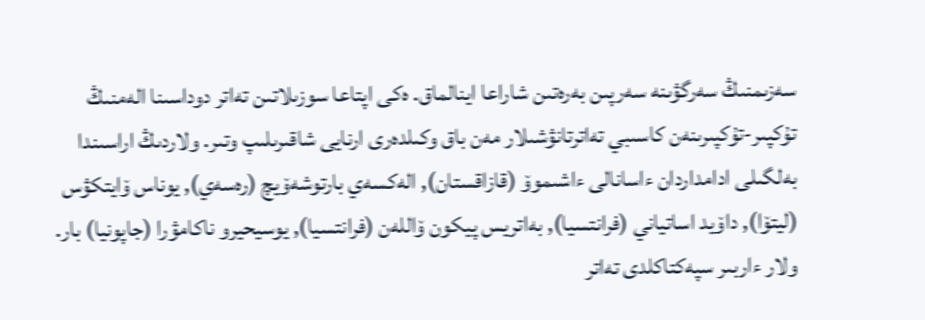سەزىمنىڭ سەرگۋىنە سەرپىن بەرەتىن شاراعا اينالماق. ەكى اپتاعا سوزىلاتىن تەاتر دوداسىنا الەمنىڭ تۇكپىر-تۇكپىرىنەن كاسىبي تەاترتانۋشىلار مەن باق وكىلدەرى ارنايى شاقىرىلىپ وتىر. ولاردىڭ اراسىندا بەلگىلى ادامداردان ءاسانالى ءاشىموۆ (قازاقستان), الەكسەي بارتوشەۆيچ (رەسەي), يوناس ۆايتكۋس (ليتۆا), داۆيد اساتياني (فرانتسيا), بەاتريس پيكون ۆاللەن (فرانتسيا), يوسيحيرو ناكامۋرا (جاپونيا) بار. ولار ءاربىر سپەكتاكلدى تەاتر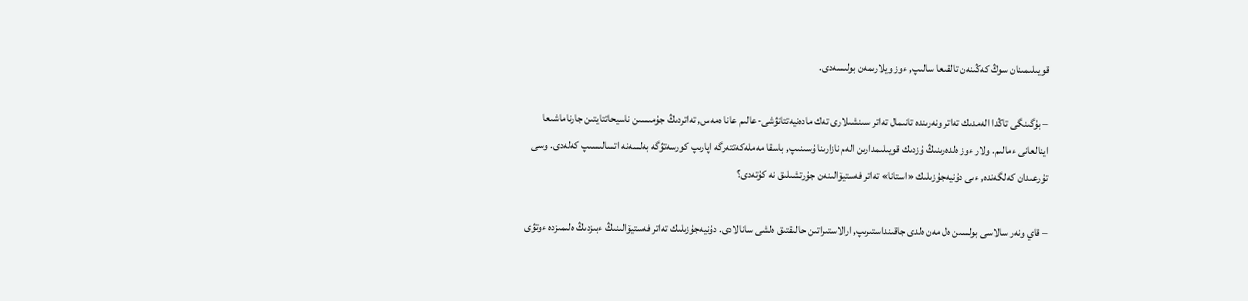قويىلىمىنان سوڭ كەڭىنەن تالقىعا سالىپ, ءوز ويلارىمەن بولىسەدى.

– بۇگىنگى تاڭدا الەمدىك تەاتر ونەرىندە تانىمال تەاتر سىنشىلارى تەك مادەنيەتتانۋشى-عالىم عانا ەمەس, تەاتردىڭ جۇمىسىن ناسيحاتتايتىن جارناماشىعا اينالعانى ءمالىم. ولار ءوز ەلدەرىنىڭ ۇزدىك قويىلىمدارىن الەم نازارىنا ۇسىنىپ, باسقا مەملەكەتتەرگە اپارىپ كورسەتۋگە بەلسەنە اتسالىسىپ كەلەدى. وسى تۇرعىدان كەلگەندە, ءىى دۇنيەجۇزىلىك «استانا» تەاتر فەستيۆالىنەن جۇرتشىلىق نە كۇتەدى؟

– قاي ونەر سالاسى بولسىن ەل مەن ەلدى جاقىنداستىرىپ, ارالاستىراتىن حالىقتىق ەلشى سانالادى. دۇنيەجۇزىلىك تەاتر فەستيۆالىنىڭ ءبىزدىڭ ەلىمىزدە ءوتۋى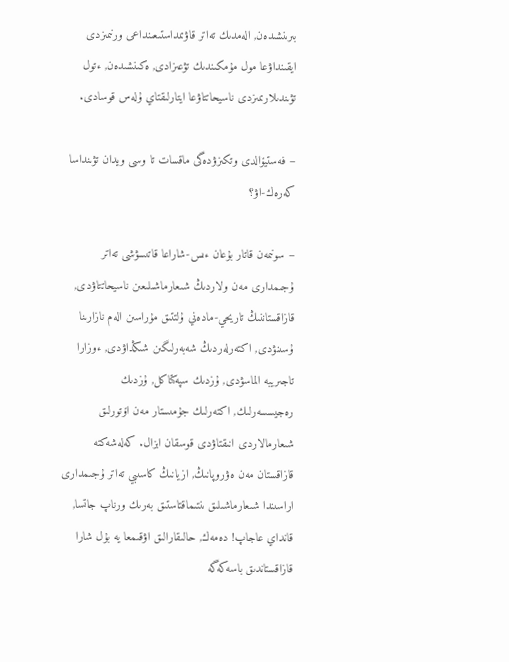بىرىنشىدەن, الەمدىك تەاتر قاۋىمداستىعىنداعى ورنىمىزدى ايقىنداۋعا مول مۇمكىندىك تۋعىزادى, ەكىنشىدەن, ءتول تۋىندىلارىمىزدى ناسيحاتتاۋعا ايتارلىقتاي ۇلەس قوسادى.

– فەستيۆالدى وتكىزۋدەگى ماقسات تا وسى ويدان تۋىنداسا كەرەك-اۋ؟

– سونىمەن قاتار بۇعان ءىس-شاراعا قاتىسۋشى تەاتر ۇجىمدارى مەن ولاردىڭ شىعارماشىلىعىن ناسيحاتتاۋدى, قازاقستاننىڭ تاريحي-مادەني ۇلتتىق مۇراسىن الەم نازارىنا ۇسىنۋدى, اكتەرلەردىڭ شەبەرلىگىن شىڭداۋدى, ءوزارا تاجىريبە الماسۋدى, ۇزدىك سپەكتاكل, ۇزدىك رەجيسسەرلىك, اكتەرلىك جۇمىستار مەن اۆتورلىق شىعارمالاردى انىقتاۋدى قوسقان ابزال. كەلەشەكتە قازاقستان مەن ەۋروپانىڭ, ازيانىڭ كاسىبي تەاتر ۇجىمدارى اراسىندا شىعارماشىلىق ىنتىماقتاستىق بەرىك ورناپ جاتسا, قانداي عاجاپ! دەمەك, حالىقارالىق اۋقىمعا يە بۇل شارا قازاقستاندىق باسەكەگە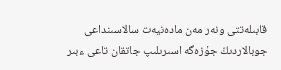قابىلەتتى ونەر مەن مادەنيەت سالاسىنداعى جوبالاردىڭ جۇزەگە اسىرىلىپ جاتقان تاعى ءبىر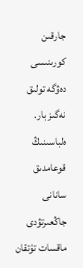جارقىن كورىنىسى دەۋگە تولىق نەگىز بار. ەلباسىنىڭ قوعامدىق سانانى جاڭعىرتۋدى ماقسات تۇتقان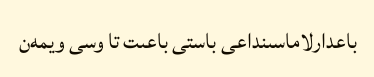باعدارلاماسىنداعى باستى باعىت تا وسى ويمەن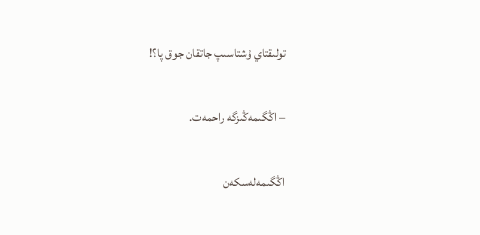تولىقتاي ۇشتاسىپ جاتقان جوق پا؟!

– اڭگىمەڭىزگە راحمەت.

اڭگىمەلەسكەن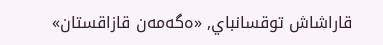قاراشاش توقسانباي, «ەگەمەن قازاقستان»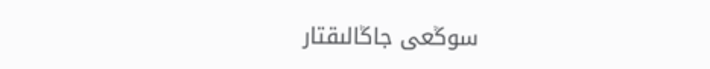سوڭعى جاڭالىقتار